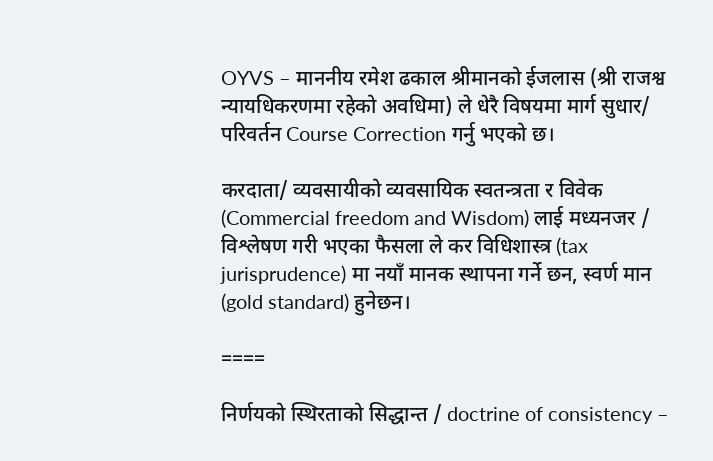OYVS – माननीय रमेश ढकाल श्रीमानको ईजलास (श्री राजश्व न्यायधिकरणमा रहेको अवधिमा) ले धेरै विषयमा मार्ग सुधार/ परिवर्तन Course Correction गर्नु भएको छ।

करदाता/ व्यवसायीको व्यवसायिक स्वतन्त्रता र विवेक (Commercial freedom and Wisdom) लाई मध्यनजर / विश्लेषण गरी भएका फैसला ले कर विधिशास्त्र (tax jurisprudence) मा नयाँ मानक स्थापना गर्ने छन, स्वर्ण मान (gold standard) हुनेछन।

====

निर्णयको स्थिरताको सिद्धान्त / doctrine of consistency –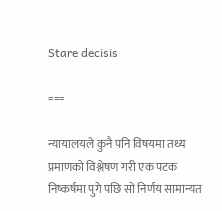Stare decisis

===

न्यायालयले कुनै पनि विषयमा तथ्य प्रमाणको विश्लेषण गरी एक पटक निष्कर्षमा पुगे पछि सो निर्णय सामान्यत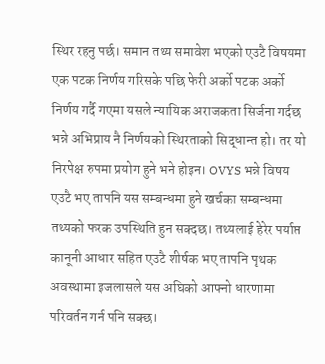स्थिर रहनु पर्छ। समान तथ्य समावेश भएको एउटै विषयमा एक पटक निर्णय गरिसके पछि फेरी अर्को पटक अर्को निर्णय गर्दै गएमा यसले न्यायिक अराजकता सिर्जना गर्दछ भन्ने अभिप्राय नै निर्णयको स्थिरताको सिद्धान्त हो। तर यो निरपेक्ष रुपमा प्रयोग हुने भने होइन। OVYS भन्ने विषय एउटै भए तापनि यस सम्बन्धमा हुने खर्चका सम्बन्धमा तथ्यको फरक उपस्थिति हुन सक्दछ। तथ्यलाई हेरेर पर्याप्त कानूनी आधार सहित एउटै शीर्षक भए तापनि पृथक अवस्थामा इजलासले यस अघिको आफ्नो धारणामा परिवर्तन गर्न पनि सक्छ।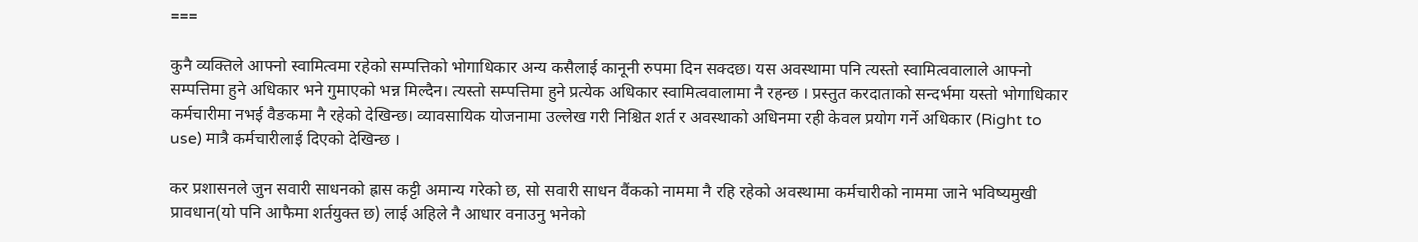===

कुनै व्यक्तिले आफ्नो स्वामित्वमा रहेको सम्पत्तिको भोगाधिकार अन्य कसैलाई कानूनी रुपमा दिन सक्दछ। यस अवस्थामा पनि त्यस्तो स्वामित्ववालाले आफ्नो सम्पत्तिमा हुने अधिकार भने गुमाएको भन्न मिल्दैन। त्यस्तो सम्पत्तिमा हुने प्रत्येक अधिकार स्वामित्ववालामा नै रहन्छ । प्रस्तुत करदाताको सन्दर्भमा यस्तो भोगाधिकार कर्मचारीमा नभई वैङकमा नै रहेको देखिन्छ। व्यावसायिक योजनामा उल्लेख गरी निश्चित शर्त र अवस्थाको अधिनमा रही केवल प्रयोग गर्ने अधिकार (Right to use) मात्रै कर्मचारीलाई दिएको देखिन्छ ।

कर प्रशासनले जुन सवारी साधनको ह्रास कट्टी अमान्य गरेको छ, सो सवारी साधन वैंकको नाममा नै रहि रहेको अवस्थामा कर्मचारीको नाममा जाने भविष्यमुखी प्रावधान(यो पनि आफैमा शर्तयुक्त छ) लाई अहिले नै आधार वनाउनु भनेको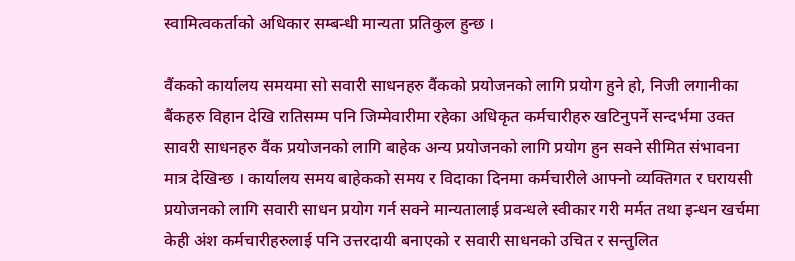स्वामित्वकर्ताको अधिकार सम्बन्धी मान्यता प्रतिकुल हुन्छ ।

वैंकको कार्यालय समयमा सो सवारी साधनहरु वैंकको प्रयोजनको लागि प्रयोग हुने हो, निजी लगानीका बैंकहरु विहान देखि रातिसम्म पनि जिम्मेवारीमा रहेका अधिकृत कर्मचारीहरु खटिनुपर्ने सन्दर्भमा उक्त सावरी साधनहरु वैंक प्रयोजनको लागि बाहेक अन्य प्रयोजनको लागि प्रयोग हुन सक्ने सीमित संभावना मात्र देखिन्छ । कार्यालय समय बाहेकको समय र विदाका दिनमा कर्मचारीले आफ्नो व्यक्तिगत र घरायसी प्रयोजनको लागि सवारी साधन प्रयोग गर्न सक्ने मान्यतालाई प्रवन्धले स्वीकार गरी मर्मत तथा इन्धन खर्चमा केही अंश कर्मचारीहरुलाई पनि उत्तरदायी बनाएको र सवारी साधनको उचित र सन्तुलित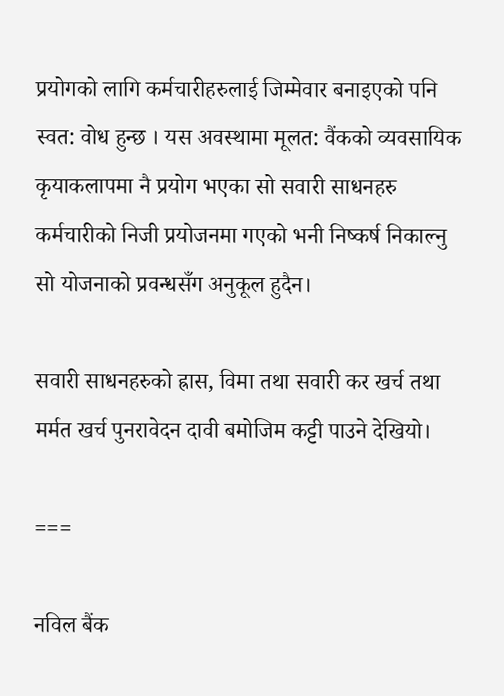प्रयोगको लागि कर्मचारीहरुलाई जिम्मेवार बनाइएको पनि स्वत: वोध हुन्छ । यस अवस्थामा मूलत: वैंकको व्यवसायिक कृयाकलापमा नै प्रयोग भएका सो सवारी साधनहरु कर्मचारीको निजी प्रयोजनमा गएको भनी निष्कर्ष निकाल्नु सो योजनाको प्रवन्धसँग अनुकूल हुदैन।

सवारी साधनहरुको ह्रास, विमा तथा सवारी कर खर्च तथा मर्मत खर्च पुनरावेदन दावी बमोजिम कट्टी पाउने देखियो।

===

नविल बैंक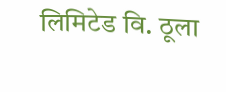लिमिटेड वि. ठूला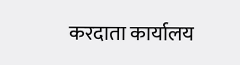करदाता कार्यालय